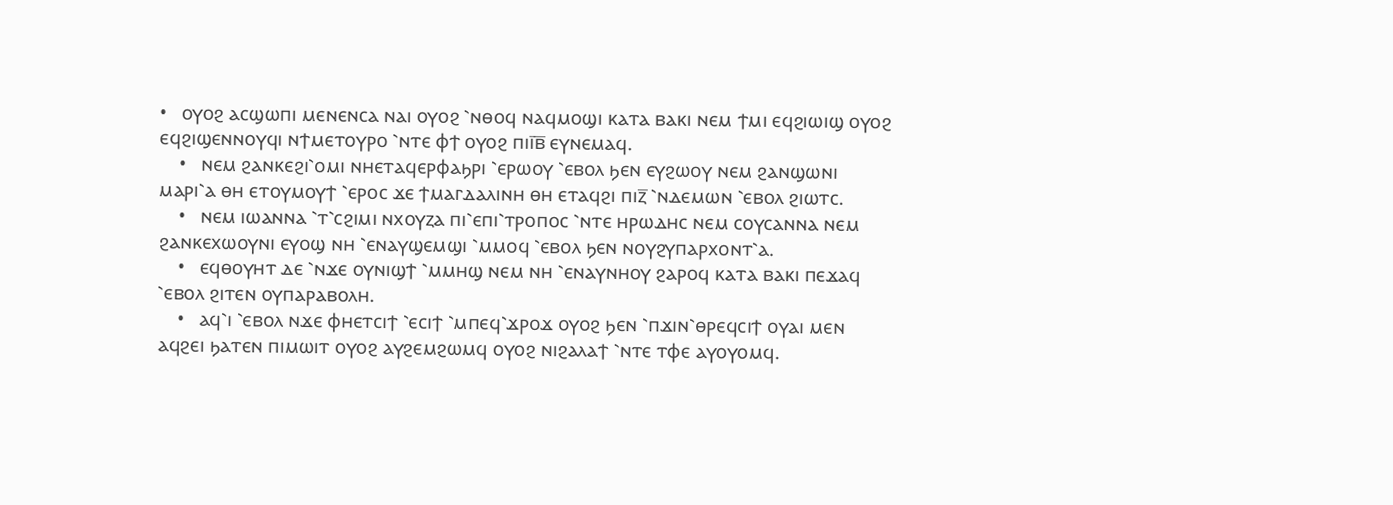•   ⲟⲩⲟϩ ⲁⲥϣⲱⲡⲓ ⲙⲉⲛⲉⲛⲥⲁ ⲛⲁⲓ ⲟⲩⲟϩ ⳿ⲛⲑⲟϥ ⲛⲁϥⲙⲟϣⲓ ⲕⲁⲧⲁ ⲃⲁⲕⲓ ⲛⲉⲙ ϯⲙⲓ ⲉϥϩⲓⲱⲓϣ ⲟⲩⲟϩ ⲉϥϩⲓϣⲉⲛⲛⲟⲩϥⲓ ⲛϯⲙⲉⲧⲟⲩⲣⲟ ⳿ⲛⲧⲉ ⲫϯ ⲟⲩⲟϩ ⲡⲓⲓ̅ⲃ̅ ⲉⲩⲛⲉⲙⲁϥ.
    •   ⲛⲉⲙ ϩⲁⲛⲕⲉϩⲓ⳿ⲟⲙⲓ ⲛⲏⲉⲧⲁϥⲉⲣⲫⲁϧⲣⲓ ⳿ⲉⲣⲱⲟⲩ ⳿ⲉⲃⲟⲗ ϧⲉⲛ ⲉⲩϩⲱⲟⲩ ⲛⲉⲙ ϩⲁⲛϣⲱⲛⲓ ⲙⲁⲣⲓ⳿ⲁ ⲑⲏ ⲉⲧⲟⲩⲙⲟⲩϯ ⳿ⲉⲣⲟⲥ ϫⲉ ϯⲙⲁⲅⲇⲁⲗⲓⲛⲏ ⲑⲏ ⲉⲧⲁϥϩⲓ ⲡⲓⲍ̅ ⳿ⲛⲇⲉⲙⲱⲛ ⳿ⲉⲃⲟⲗ ϩⲓⲱⲧⲥ.
    •   ⲛⲉⲙ ⲓⲱⲁⲛⲛⲁ ⳿ⲧ⳿ⲥϩⲓⲙⲓ ⲛⲭⲟⲩⲍⲁ ⲡⲓ⳿ⲉⲡⲓ⳿ⲧⲣⲟⲡⲟⲥ ⳿ⲛⲧⲉ ⲏⲣⲱⲇⲏⲥ ⲛⲉⲙ ⲥⲟⲩⲥⲁⲛⲛⲁ ⲛⲉⲙ ϩⲁⲛⲕⲉⲭⲱⲟⲩⲛⲓ ⲉⲩⲟϣ ⲛⲏ ⳿ⲉⲛⲁⲩϣⲉⲙϣⲓ ⳿ⲙⲙⲟϥ ⳿ⲉⲃⲟⲗ ϧⲉⲛ ⲛⲟⲩϩⲩⲡⲁⲣⲭⲟⲛⲧ⳿ⲁ.
    •   ⲉϥⲑⲟⲩⲏⲧ ⲇⲉ ⳿ⲛϫⲉ ⲟⲩⲛⲓϣϯ ⳿ⲙⲙⲏϣ ⲛⲉⲙ ⲛⲏ ⳿ⲉⲛⲁⲩⲛⲏⲟⲩ ϩⲁⲣⲟϥ ⲕⲁⲧⲁ ⲃⲁⲕⲓ ⲡⲉϫⲁϥ ⳿ⲉⲃⲟⲗ ϩⲓⲧⲉⲛ ⲟⲩⲡⲁⲣⲁⲃⲟⲗⲏ.
    •   ⲁϥ⳿ⲓ ⳿ⲉⲃⲟⲗ ⲛϫⲉ ⲫⲏⲉⲧⲥⲓϯ ⳿ⲉⲥⲓϯ ⳿ⲙⲡⲉϥ⳿ϫⲣⲟϫ ⲟⲩⲟϩ ϧⲉⲛ ⳿ⲡϫⲓⲛ⳿ⲑⲣⲉϥⲥⲓϯ ⲟⲩⲁⲓ ⲙⲉⲛ ⲁϥϩⲉⲓ ϧⲁⲧⲉⲛ ⲡⲓⲙⲱⲓⲧ ⲟⲩⲟϩ ⲁⲩϩⲉⲙϩⲱⲙϥ ⲟⲩⲟϩ ⲛⲓϩⲁⲗⲁϯ ⳿ⲛⲧⲉ ⲧⲫⲉ ⲁⲩⲟⲩⲟⲙϥ.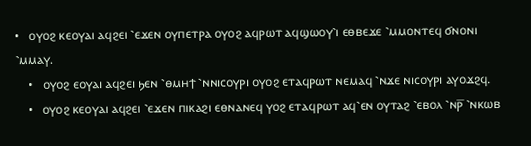•   ⲟⲩⲟϩ ⲕⲉⲟⲩⲁⲓ ⲁϥϩⲉⲓ ⳿ⲉϫⲉⲛ ⲟⲩⲡⲉⲧⲣⲁ ⲟⲩⲟϩ ⲁϥⲣⲱⲧ ⲁϥϣⲱⲟⲩ⳿ⲓ ⲉⲑⲃⲉϫⲉ ⳿ⲙⲙⲟⲛⲧⲉϥ ϭⲛⲟⲛⲓ ⳿ⲙⲙⲁⲩ.
    •   ⲟⲩⲟϩ ⲉⲟⲩⲁⲓ ⲁϥϩⲉⲓ ϧⲉⲛ ⳿ⲑⲙⲏϯ ⳿ⲛⲛⲓⲥⲟⲩⲣⲓ ⲟⲩⲟϩ ⲉⲧⲁϥⲣⲱⲧ ⲛⲉⲙⲁϥ ⳿ⲛϫⲉ ⲛⲓⲥⲟⲩⲣⲓ ⲁⲩⲟϫϩϥ.
    •   ⲟⲩⲟϩ ⲕⲉⲟⲩⲁⲓ ⲁϥϩⲉⲓ ⳿ⲉϫⲉⲛ ⲡⲓⲕⲁϩⲓ ⲉⲑⲛⲁⲛⲉϥ ⲩⲟϩ ⲉⲧⲁϥⲣⲱⲧ ⲁϥ⳿ⲉⲛ ⲟⲩⲧⲁϩ ⳿ⲉⲃⲟⲗ ⳿ⲛⲣ̅ ⳿ⲛⲕⲱⲃ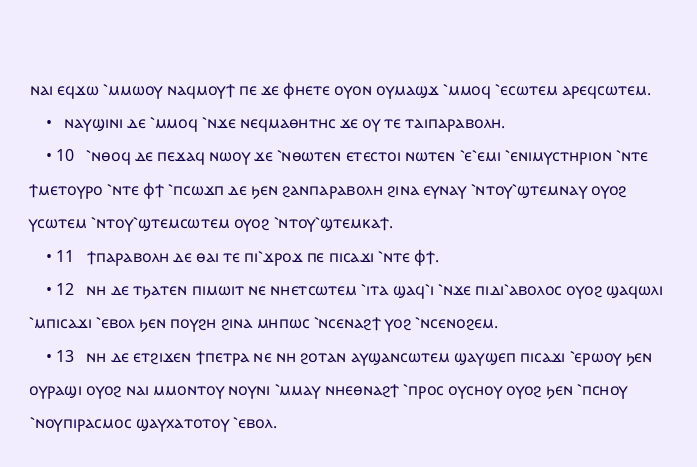ⲛⲁⲓ ⲉϥϫⲱ ⳿ⲙⲙⲱⲟⲩ ⲛⲁϥⲙⲟⲩϯ ⲡⲉ ϫⲉ ⲫⲏⲉⲧⲉ ⲟⲩⲟⲛ ⲟⲩⲙⲁϣϫ ⳿ⲙⲙⲟϥ ⳿ⲉⲥⲱⲧⲉⲙ ⲁⲣⲉϥⲥⲱⲧⲉⲙ.
    •   ⲛⲁⲩϣⲓⲛⲓ ⲇⲉ ⳿ⲙⲙⲟϥ ⳿ⲛϫⲉ ⲛⲉϥⲙⲁⲑⲏⲧⲏⲥ ϫⲉ ⲟⲩ ⲧⲉ ⲧⲁⲓⲡⲁⲣⲁⲃⲟⲗⲏ.
    • 10   ⳿ⲛⲑⲟϥ ⲇⲉ ⲡⲉϫⲁϥ ⲛⲱⲟⲩ ϫⲉ ⳿ⲛⲑⲱⲧⲉⲛ ⲉⲧⲉⲥⲧⲟⲓ ⲛⲱⲧⲉⲛ ⳿ⲉ⳿ⲉⲙⲓ ⳿ⲉⲛⲓⲙⲩⲥⲧⲏⲣⲓⲟⲛ ⳿ⲛⲧⲉ ϯⲙⲉⲧⲟⲩⲣⲟ ⳿ⲛⲧⲉ ⲫϯ ⳿ⲡⲥⲱϫⲡ ⲇⲉ ϧⲉⲛ ϩⲁⲛⲡⲁⲣⲁⲃⲟⲗⲏ ϩⲓⲛⲁ ⲉⲩⲛⲁⲩ ⳿ⲛⲧⲟⲩ⳿ϣⲧⲉⲙⲛⲁⲩ ⲟⲩⲟϩ ⲩⲥⲱⲧⲉⲙ ⳿ⲛⲧⲟⲩ⳿ϣⲧⲉⲙⲥⲱⲧⲉⲙ ⲟⲩⲟϩ ⳿ⲛⲧⲟⲩ⳿ϣⲧⲉⲙⲕⲁϯ.
    • 11   ϯⲡⲁⲣⲁⲃⲟⲗⲏ ⲇⲉ ⲑⲁⲓ ⲧⲉ ⲡⲓ⳿ϫⲣⲟϫ ⲡⲉ ⲡⲓⲥⲁϫⲓ ⳿ⲛⲧⲉ ⲫϯ.
    • 12   ⲛⲏ ⲇⲉ ⲧϧⲁⲧⲉⲛ ⲡⲓⲙⲱⲓⲧ ⲛⲉ ⲛⲏⲉⲧⲥⲱⲧⲉⲙ ⳿ⲓⲧⲁ ϣⲁϥ⳿ⲓ ⳿ⲛϫⲉ ⲡⲓⲇⲓ⳿ⲁⲃⲟⲗⲟⲥ ⲟⲩⲟϩ ϣⲁϥⲱⲗⲓ ⳿ⲙⲡⲓⲥⲁϫⲓ ⳿ⲉⲃⲟⲗ ϧⲉⲛ ⲡⲟⲩϩⲏ ϩⲓⲛⲁ ⲙⲏⲡⲱⲥ ⳿ⲛⲥⲉⲛⲁϩϯ ⲩⲟϩ ⳿ⲛⲥⲉⲛⲟϩⲉⲙ.
    • 13   ⲛⲏ ⲇⲉ ⲉⲧϩⲓϫⲉⲛ ϯⲡⲉⲧⲣⲁ ⲛⲉ ⲛⲏ ϩⲟⲧⲁⲛ ⲁⲩϣⲁⲛⲥⲱⲧⲉⲙ ϣⲁⲩϣⲉⲡ ⲡⲓⲥⲁϫⲓ ⳿ⲉⲣⲱⲟⲩ ϧⲉⲛ ⲟⲩⲣⲁϣⲓ ⲟⲩⲟϩ ⲛⲁⲓ ⲙⲙⲟⲛⲧⲟⲩ ⲛⲟⲩⲛⲓ ⳿ⲙⲙⲁⲩ ⲛⲏⲉⲑⲛⲁϩϯ ⳿ⲡⲣⲟⲥ ⲟⲩⲥⲏⲟⲩ ⲟⲩⲟϩ ϧⲉⲛ ⳿ⲡⲥⲏⲟⲩ ⳿ⲛⲟⲩⲡⲓⲣⲁⲥⲙⲟⲥ ϣⲁⲩⲭⲁⲧⲟⲧⲟⲩ ⳿ⲉⲃⲟⲗ.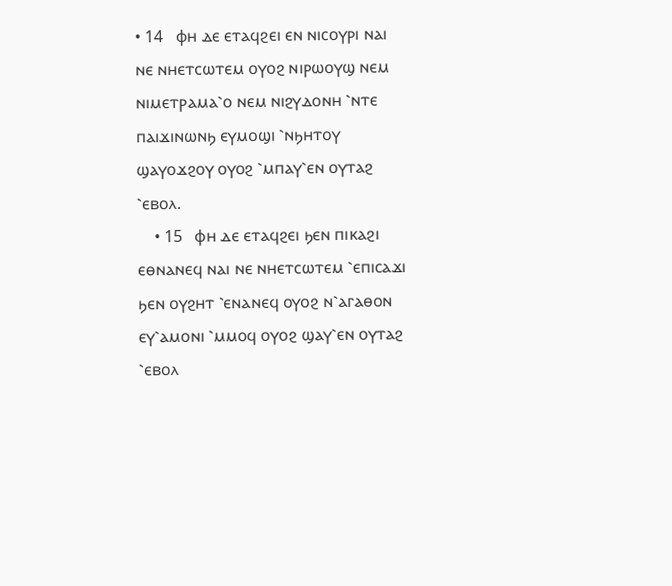• 14   ⲫⲏ ⲇⲉ ⲉⲧⲁϥϩⲉⲓ ⲉⲛ ⲛⲓⲥⲟⲩⲣⲓ ⲛⲁⲓ ⲛⲉ ⲛⲏⲉⲧⲥⲱⲧⲉⲙ ⲟⲩⲟϩ ⲛⲓⲣⲱⲟⲩϣ ⲛⲉⲙ ⲛⲓⲙⲉⲧⲣⲁⲙⲁ⳿ⲟ ⲛⲉⲙ ⲛⲓϩⲩⲇⲟⲛⲏ ⳿ⲛⲧⲉ ⲡⲁⲓϫⲓⲛⲱⲛϧ ⲉⲩⲙⲟϣⲓ ⳿ⲛϧⲏⲧⲟⲩ ϣⲁⲩⲟϫϩⲟⲩ ⲟⲩⲟϩ ⳿ⲙⲡⲁⲩ⳿ⲉⲛ ⲟⲩⲧⲁϩ ⳿ⲉⲃⲟⲗ.
    • 15   ⲫⲏ ⲇⲉ ⲉⲧⲁϥϩⲉⲓ ϧⲉⲛ ⲡⲓⲕⲁϩⲓ ⲉⲑⲛⲁⲛⲉϥ ⲛⲁⲓ ⲛⲉ ⲛⲏⲉⲧⲥⲱⲧⲉⲙ ⳿ⲉⲡⲓⲥⲁϫⲓ ϧⲉⲛ ⲟⲩϩⲏⲧ ⳿ⲉⲛⲁⲛⲉϥ ⲟⲩⲟϩ ⲛ⳿ⲁⲅⲁⲑⲟⲛ ⲉⲩ⳿ⲁⲙⲟⲛⲓ ⳿ⲙⲙⲟϥ ⲟⲩⲟϩ ϣⲁⲩ⳿ⲉⲛ ⲟⲩⲧⲁϩ ⳿ⲉⲃⲟⲗ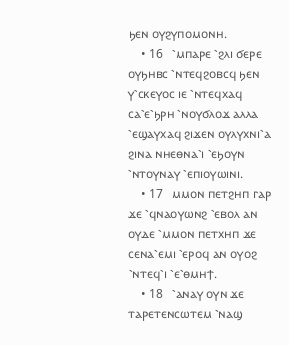ϧⲉⲛ ⲟⲩϩⲩⲡⲟⲙⲟⲛⲏ.
    • 16   ⳿ⲙⲡⲁⲣⲉ ⳿ϩⲗⲓ ϭⲉⲣⲉ ⲟⲩϧⲏⲃⲥ ⳿ⲛⲧⲉϥϩⲟⲃⲥϥ ϧⲉⲛ ⲩ⳿ⲥⲕⲉⲩⲟⲥ ⲓⲉ ⳿ⲛⲧⲉϥⲭⲁϥ ⲥⲁ⳿ⲉ⳿ϧⲣⲏ ⳿ⲛⲟⲩϭⲗⲟϫ ⲁⲗⲗⲁ ⳿ⲉϣⲁⲩⲭⲁϥ ϩⲓϫⲉⲛ ⲟⲩⲗⲩⲭⲛⲓ⳿ⲁ ϩⲓⲛⲁ ⲛⲏⲉⲑⲛⲁ⳿ⲓ ⳿ⲉϧⲟⲩⲛ ⳿ⲛⲧⲟⲩⲛⲁⲩ ⳿ⲉⲡⲓⲟⲩⲱⲓⲛⲓ.
    • 17   ⲙⲙⲟⲛ ⲡⲉⲧϩⲏⲡ ⲅⲁⲣ ϫⲉ ⳿ϥⲛⲁⲟⲩⲱⲛϩ ⳿ⲉⲃⲟⲗ ⲁⲛ ⲟⲩⲇⲉ ⳿ⲙⲙⲟⲛ ⲡⲉⲧⲭⲏⲡ ϫⲉ ⲥⲉⲛⲁ⳿ⲉⲙⲓ ⳿ⲉⲣⲟϥ ⲁⲛ ⲟⲩⲟϩ ⳿ⲛⲧⲉϥ⳿ⲓ ⳿ⲉ⳿ⲑⲙⲏϯ.
    • 18   ⳿ⲁⲛⲁⲩ ⲟⲩⲛ ϫⲉ ⲧⲁⲣⲉⲧⲉⲛⲥⲱⲧⲉⲙ ⳿ⲛⲁϣ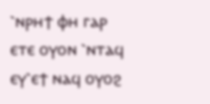⳿ⲛⲣⲏϯ ⲫⲏ ⲅⲁⲣ ⲉⲧⲉ ⲟⲩⲟⲛ ⳿ⲛⲧⲁϥ ⲉⲩ⳿ⲉϯ ⲛⲁϥ ⲟⲩⲟϩ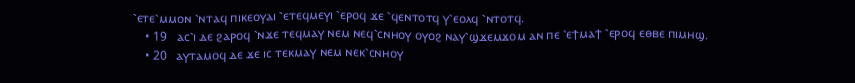⳿ⲉⲧⲉ⳿ⲙⲙⲟⲛ ⳿ⲛⲧⲁϥ ⲡⲓⲕⲉⲟⲩⲁⲓ ⳿ⲉⲧⲉϥⲙⲉⲩⲓ ⳿ⲉⲣⲟϥ ϫⲉ ⳿ϥⲉⲛⲧⲟⲧϥ ⲩ⳿ⲉⲟⲗϥ ⳿ⲛⲧⲟⲧϥ.
    • 19   ⲁⲥ⳿ⲓ ⲇⲉ ϩⲁⲣⲟϥ ⳿ⲛϫⲉ ⲧⲉϥⲙⲁⲩ ⲛⲉⲙ ⲛⲉϥ⳿ⲥⲛⲏⲟⲩ ⲟⲩⲟϩ ⲛⲁⲩ⳿ϣϫⲉⲙϫⲟⲙ ⲁⲛ ⲡⲉ ⳿ⲉϯⲙⲁϯ ⳿ⲉⲣⲟϥ ⲉⲑⲃⲉ ⲡⲓⲙⲏϣ.
    • 20   ⲁⲩⲧⲁⲙⲟϥ ⲇⲉ ϫⲉ ⲓⲥ ⲧⲉⲕⲙⲁⲩ ⲛⲉⲙ ⲛⲉⲕ⳿ⲥⲛⲏⲟⲩ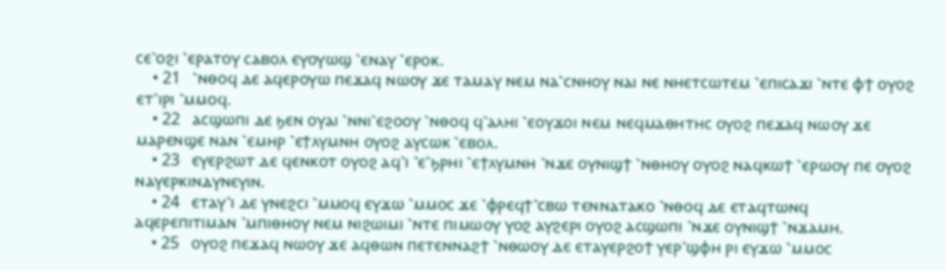ⲥⲉ⳿ⲟϩⲓ ⳿ⲉⲣⲁⲧⲟⲩ ⲥⲁⲃⲟⲗ ⲉⲩⲟⲩⲱϣ ⳿ⲉⲛⲁⲩ ⳿ⲉⲣⲟⲕ.
    • 21   ⳿ⲛⲑⲟϥ ⲇⲉ ⲁϥⲉⲣⲟⲩⲱ ⲡⲉϫⲁϥ ⲛⲱⲟⲩ ϫⲉ ⲧⲁⲙⲁⲩ ⲛⲉⲙ ⲛⲁ⳿ⲥⲛⲏⲟⲩ ⲛⲁⲓ ⲛⲉ ⲛⲏⲉⲧⲥⲱⲧⲉⲙ ⳿ⲉⲡⲓⲥⲁϫⲓ ⳿ⲛⲧⲉ ⲫϯ ⲟⲩⲟϩ ⲉⲧ⳿ⲓⲣⲓ ⳿ⲙⲙⲟϥ.
    • 22   ⲁⲥϣⲱⲡⲓ ⲇⲉ ϧⲉⲛ ⲟⲩⲁⲓ ⳿ⲛⲛⲓ⳿ⲉϩⲟⲟⲩ ⳿ⲛⲑⲟϥ ϥ⳿ⲁⲗⲏⲓ ⳿ⲉⲟⲩϫⲟⲓ ⲛⲉⲙ ⲛⲉϥⲙⲁⲑⲏⲧⲏⲥ ⲟⲩⲟϩ ⲡⲉϫⲁϥ ⲛⲱⲟⲩ ϫⲉ ⲙⲁⲣⲉⲛϣⲉ ⲛⲁⲛ ⳿ⲉⲙⲏⲣ ⳿ⲉϯⲗⲩⲙⲛⲏ ⲟⲩⲟϩ ⲁⲩⲥⲱⲕ ⳿ⲉⲃⲟⲗ.
    • 23   ⲉⲩⲉⲣϩⲱⲧ ⲇⲉ ϥⲉⲛⲕⲟⲧ ⲟⲩⲟϩ ⲁϥ⳿ⲓ ⳿ⲉ⳿ϧⲣⲏⲓ ⳿ⲉϯⲗⲩⲙⲛⲏ ⳿ⲛϫⲉ ⲟⲩⲛⲓϣϯ ⳿ⲛⲑⲏⲟⲩ ⲟⲩⲟϩ ⲛⲁϥⲕⲱϯ ⳿ⲉⲣⲱⲟⲩ ⲡⲉ ⲟⲩⲟϩ ⲛⲁⲩⲉⲣⲕⲓⲛⲇⲩⲛⲉⲩⲓⲛ.
    • 24   ⲉⲧⲁⲩ⳿ⲓ ⲇⲉ ⲩⲛⲉϩⲥⲓ ⳿ⲙⲙⲟϥ ⲉⲩϫⲱ ⳿ⲙⲙⲟⲥ ϫⲉ ⳿ⲫⲣⲉϥϯ⳿ⲥⲃⲱ ⲧⲉⲛⲛⲁⲧⲁⲕⲟ ⳿ⲛⲑⲟϥ ⲇⲉ ⲉⲧⲁϥⲧⲱⲛϥ ⲁϥⲉⲣⲉⲡⲓⲧⲓⲙⲁⲛ ⳿ⲙⲡⲓⲑⲏⲟⲩ ⲛⲉⲙ ⲛⲓϩⲱⲓⲙⲓ ⳿ⲛⲧⲉ ⲡⲓⲙⲱⲟⲩ ⲩⲟϩ ⲁⲩϩⲉⲣⲓ ⲟⲩⲟϩ ⲁⲥϣⲱⲡⲓ ⳿ⲛϫⲉ ⲟⲩⲛⲓϣϯ ⳿ⲛϫⲁⲙⲏ.
    • 25   ⲟⲩⲟϩ ⲡⲉϫⲁϥ ⲛⲱⲟⲩ ϫⲉ ⲁϥⲑⲱⲛ ⲡⲉⲧⲉⲛⲛⲁϩϯ ⳿ⲛⲑⲱⲟⲩ ⲇⲉ ⲉⲧⲁⲩⲉⲣϩⲟϯ ⲩⲉⲣ⳿ϣⲫⲏ ⲣⲓ ⲉⲩϫⲱ ⳿ⲙⲙⲟⲥ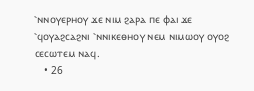⳿ⲛⲛⲟⲩⲉⲣⲏⲟⲩ ϫⲉ ⲛⲓⲙ ϩⲁⲣⲁ ⲡⲉ ⲫⲁⲓ ϫⲉ ⳿ϥⲟⲩⲁϩⲥⲁϩⲛⲓ ⳿ⲛⲛⲓⲕⲉⲑⲏⲟⲩ ⲛⲉⲙ ⲛⲓⲙⲱⲟⲩ ⲟⲩⲟϩ ⲥⲉⲥⲱⲧⲉⲙ ⲛⲁϥ.
    • 26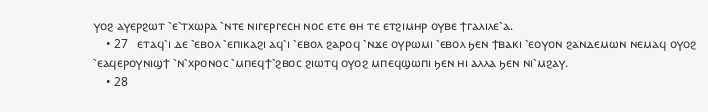ⲩⲟϩ ⲁⲩⲉⲣϩⲱⲧ ⳿ⲉ⳿ⲧⲭⲱⲣⲁ ⳿ⲛⲧⲉ ⲛⲓⲅⲉⲣⲅⲉⲥⲏ ⲛⲟⲥ ⲉⲧⲉ ⲑⲏ ⲧⲉ ⲉⲧϩⲓⲙⲏⲣ ⲟⲩⲃⲉ ϯⲅⲁⲗⲓⲗⲉ⳿ⲁ.
    • 27   ⲉⲧⲁϥ⳿ⲓ ⲇⲉ ⳿ⲉⲃⲟⲗ ⳿ⲉⲡⲓⲕⲁϩⲓ ⲁϥ⳿ⲓ ⳿ⲉⲃⲟⲗ ϩⲁⲣⲟϥ ⳿ⲛϫⲉ ⲟⲩⲣⲱⲙⲓ ⳿ⲉⲃⲟⲗ ϧⲉⲛ ϯⲃⲁⲕⲓ ⳿ⲉⲟⲩⲟⲛ ϩⲁⲛⲇⲉⲙⲱⲛ ⲛⲉⲙⲁϥ ⲟⲩⲟϩ ⳿ⲉⲁϥⲉⲣⲟⲩⲛⲓϣϯ ⳿ⲛ⳿ⲭⲣⲟⲛⲟⲥ ⳿ⲙⲡⲉϥϯ⳿ϩⲃⲟⲥ ϩⲓⲱⲧϥ ⲟⲩⲟϩ ⲙⲡⲉϥϣⲱⲡⲓ ϧⲉⲛ ⲏⲓ ⲁⲗⲗⲁ ϧⲉⲛ ⲛⲓ⳿ⲙϩⲁⲩ.
    • 28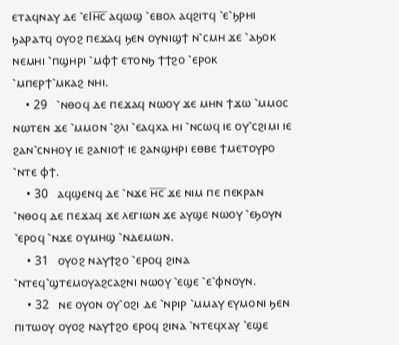ⲉⲧⲁϥⲛⲁⲩ ⲇⲉ ⳿ⲉⲒⲏ̅ⲥ̅ ⲁϥⲱϣ ⳿ⲉⲃⲟⲗ ⲁϥϩⲓⲧϥ ⳿ⲉ⳿ϧⲣⲏⲓ ϧⲁⲣⲁⲧϥ ⲟⲩⲟϩ ⲡⲉϫⲁϥ ϧⲉⲛ ⲟⲩⲛⲓϣϯ ⲛ⳿ⲥⲙⲏ ϫⲉ ⳿ⲁϧⲟⲕ ⲛⲉⲙⲏⲓ ⳿ⲡϣⲏⲣⲓ ⳿ⲙⲫϯ ⲉⲧⲟⲛϧ ϯϯϩⲟ ⳿ⲉⲣⲟⲕ ⳿ⲙⲡⲉⲣϯ⳿ⲙⲕⲁϩ ⲛⲏⲓ.
    • 29   ⳿ⲛⲑⲟϥ ⲇⲉ ⲡⲉϫⲁϥ ⲛⲱⲟⲩ ϫⲉ ⲙⲏⲛ ϯϫⲱ ⳿ⲙⲙⲟⲥ ⲛⲱⲧⲉⲛ ϫⲉ ⳿ⲙⲙⲟⲛ ⳿ϩⲗⲓ ⳿ⲉⲁϥⲭⲁ ⲏⲓ ⳿ⲛⲥⲱϥ ⲓⲉ ⲟⲩ⳿ⲥϩⲓⲙⲓ ⲓⲉ ϩⲁⲛ⳿ⲥⲛⲏⲟⲩ ⲓⲉ ϩⲁⲛⲓⲟϯ ⲓⲉ ϩⲁⲛϣⲏⲣⲓ ⲉⲑⲃⲉ ϯⲙⲉⲧⲟⲩⲣⲟ ⳿ⲛⲧⲉ ⲫϯ.
    • 30   ⲁϥϣⲉⲛϥ ⲇⲉ ⳿ⲛϫⲉ ⲏ̅ⲥ̅ ϫⲉ ⲛⲓⲙ ⲡⲉ ⲡⲉⲕⲣⲁⲛ ⳿ⲛⲑⲟϥ ⲇⲉ ⲡⲉϫⲁϥ ϫⲉ ⲗⲉⲅⲓⲱⲛ ϫⲉ ⲁⲩϣⲉ ⲛⲱⲟⲩ ⳿ⲉϧⲟⲩⲛ ⳿ⲉⲣⲟϥ ⳿ⲛϫⲉ ⲟⲩⲙⲏϣ ⳿ⲛⲇⲉⲙⲱⲛ.
    • 31   ⲟⲩⲟϩ ⲛⲁⲩϯϩⲟ ⳿ⲉⲣⲟϥ ϩⲓⲛⲁ ⳿ⲛⲧⲉϥ⳿ϣⲧⲉⲙⲟⲩⲁϩⲥⲁϩⲛⲓ ⲛⲱⲟⲩ ⳿ⲉϣⲉ ⳿ⲉ⳿ⲫⲛⲟⲩⲛ.
    • 32   ⲛⲉ ⲟⲩⲟⲛ ⲟⲩ⳿ⲟϩⲓ ⲇⲉ ⳿ⲛⲣⲓⲣ ⳿ⲙⲙⲁⲩ ⲉⲩⲙⲟⲛⲓ ϧⲉⲛ ⲡⲓⲧⲱⲟⲩ ⲟⲩⲟϩ ⲛⲁⲩϯϩⲟ ⲉⲣⲟϥ ϩⲓⲛⲁ ⳿ⲛⲧⲉϥⲭⲁⲩ ⳿ⲉϣⲉ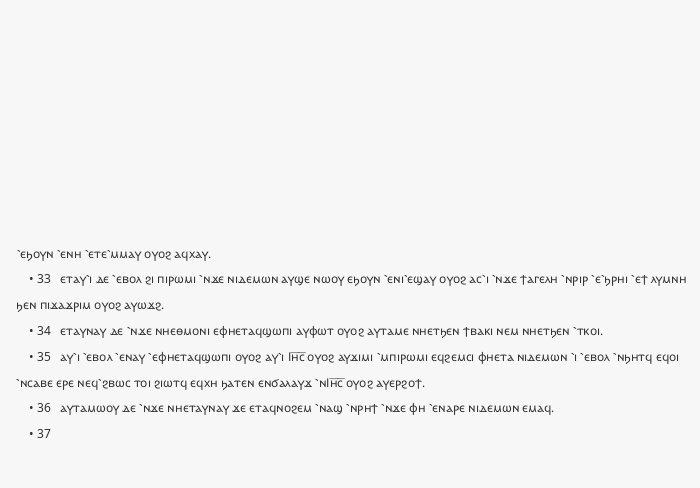⳿ⲉϧⲟⲩⲛ ⳿ⲉⲛⲏ ⳿ⲉⲧⲉ⳿ⲙⲙⲁⲩ ⲟⲩⲟϩ ⲁϥⲭⲁⲩ.
    • 33   ⲉⲧⲁⲩ⳿ⲓ ⲇⲉ ⳿ⲉⲃⲟⲗ ϩⲓ ⲡⲓⲣⲱⲙⲓ ⳿ⲛϫⲉ ⲛⲓⲇⲉⲙⲱⲛ ⲁⲩϣⲉ ⲛⲱⲟⲩ ⲉϧⲟⲩⲛ ⳿ⲉⲛⲓ⳿ⲉϣⲁⲩ ⲟⲩⲟϩ ⲁⲥ⳿ⲓ ⳿ⲛϫⲉ ϯⲁⲅⲉⲗⲏ ⳿ⲛⲣⲓⲣ ⳿ⲉ⳿ϧⲣⲏⲓ ⳿ⲉϯ ⲗⲩⲙⲛⲏ ϧⲉⲛ ⲡⲓϫⲁϫⲣⲓⲙ ⲟⲩⲟϩ ⲁⲩⲱϫϩ.
    • 34   ⲉⲧⲁⲩⲛⲁⲩ ⲇⲉ ⳿ⲛϫⲉ ⲛⲏⲉⲑⲙⲟⲛⲓ ⲉⲫⲏⲉⲧⲁϥϣⲱⲡⲓ ⲁⲩⲫⲱⲧ ⲟⲩⲟϩ ⲁⲩⲧⲁⲙⲉ ⲛⲏⲉⲧϧⲉⲛ ϯⲃⲁⲕⲓ ⲛⲉⲙ ⲛⲏⲉⲧϧⲉⲛ ⳿ⲧⲕⲟⲓ.
    • 35   ⲁⲩ⳿ⲓ ⳿ⲉⲃⲟⲗ ⳿ⲉⲛⲁⲩ ⳿ⲉⲫⲏⲉⲧⲁϥϣⲱⲡⲓ ⲟⲩⲟϩ ⲁⲩ⳿ⲓ Ⲓⲏ̅ⲥ̅ ⲟⲩⲟϩ ⲁⲩϫⲓⲙⲓ ⳿ⲙⲡⲓⲣⲱⲙⲓ ⲉϥϩⲉⲙⲥⲓ ⲫⲏⲉⲧⲁ ⲛⲓⲇⲉⲙⲱⲛ ⳿ⲓ ⳿ⲉⲃⲟⲗ ⳿ⲛϧⲏⲧϥ ⲉϥⲟⲓ ⳿ⲛⲥⲁⲃⲉ ⲉⲣⲉ ⲛⲉϥ⳿ϩⲃⲱⲥ ⲧⲟⲓ ϩⲓⲱⲧϥ ⲉϥⲭⲏ ϧⲁⲧⲉⲛ ⲉⲛϭⲁⲗⲁⲩϫ ⳿ⲛⲒⲏ̅ⲥ̅ ⲟⲩⲟϩ ⲁⲩⲉⲣϩⲟϯ.
    • 36   ⲁⲩⲧⲁⲙⲱⲟⲩ ⲇⲉ ⳿ⲛϫⲉ ⲛⲏⲉⲧⲁⲩⲛⲁⲩ ϫⲉ ⲉⲧⲁϥⲛⲟϩⲉⲙ ⳿ⲛⲁϣ ⳿ⲛⲣⲏϯ ⳿ⲛϫⲉ ⲫⲏ ⳿ⲉⲛⲁⲣⲉ ⲛⲓⲇⲉⲙⲱⲛ ⲉⲙⲁϥ.
    • 37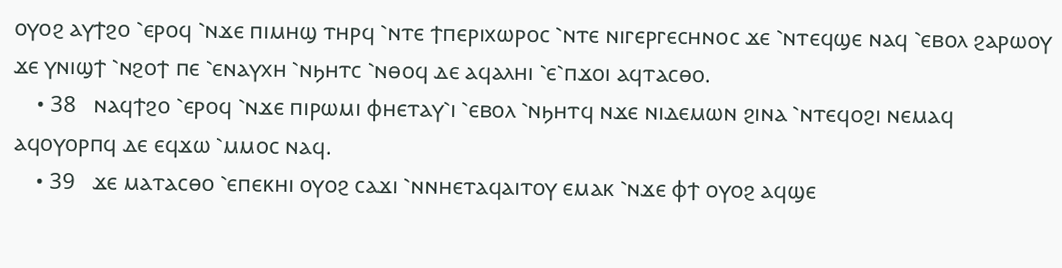ⲟⲩⲟϩ ⲁⲩϯϩⲟ ⳿ⲉⲣⲟϥ ⳿ⲛϫⲉ ⲡⲓⲙⲏϣ ⲧⲏⲣϥ ⳿ⲛⲧⲉ ϯⲡⲉⲣⲓⲭⲱⲣⲟⲥ ⳿ⲛⲧⲉ ⲛⲓⲅⲉⲣⲅⲉⲥⲏⲛⲟⲥ ϫⲉ ⳿ⲛⲧⲉϥϣⲉ ⲛⲁϥ ⳿ⲉⲃⲟⲗ ϩⲁⲣⲱⲟⲩ ϫⲉ ⲩⲛⲓϣϯ ⳿ⲛϩⲟϯ ⲡⲉ ⳿ⲉⲛⲁⲩⲭⲏ ⳿ⲛϧⲏⲧⲥ ⳿ⲛⲑⲟϥ ⲇⲉ ⲁϥⲁⲗⲏⲓ ⳿ⲉ⳿ⲡϫⲟⲓ ⲁϥⲧⲁⲥⲑⲟ.
    • 38   ⲛⲁϥϯϩⲟ ⳿ⲉⲣⲟϥ ⳿ⲛϫⲉ ⲡⲓⲣⲱⲙⲓ ⲫⲏⲉⲧⲁⲩ⳿ⲓ ⳿ⲉⲃⲟⲗ ⳿ⲛϧⲏⲧϥ ⲛϫⲉ ⲛⲓⲇⲉⲙⲱⲛ ϩⲓⲛⲁ ⳿ⲛⲧⲉϥⲟϩⲓ ⲛⲉⲙⲁϥ ⲁϥⲟⲩⲟⲣⲡϥ ⲇⲉ ⲉϥϫⲱ ⳿ⲙⲙⲟⲥ ⲛⲁϥ.
    • 39   ϫⲉ ⲙⲁⲧⲁⲥⲑⲟ ⳿ⲉⲡⲉⲕⲏⲓ ⲟⲩⲟϩ ⲥⲁϫⲓ ⳿ⲛⲛⲏⲉⲧⲁϥⲁⲓⲧⲟⲩ ⲉⲙⲁⲕ ⳿ⲛϫⲉ ⲫϯ ⲟⲩⲟϩ ⲁϥϣⲉ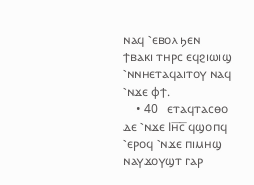ⲛⲁϥ ⳿ⲉⲃⲟⲗ ϧⲉⲛ ϯⲃⲁⲕⲓ ⲧⲏⲣⲥ ⲉϥϩⲓⲱⲓϣ ⳿ⲛⲛⲏⲉⲧⲁϥⲁⲓⲧⲟⲩ ⲛⲁϥ ⳿ⲛϫⲉ ⲫϯ.
    • 40   ⲉⲧⲁϥⲧⲁⲥⲑⲟ ⲇⲉ ⳿ⲛϫⲉ Ⲓⲏ̅ⲥ̅ ϥϣⲟⲡϥ ⳿ⲉⲣⲟϥ ⳿ⲛϫⲉ ⲡⲓⲙⲏϣ ⲛⲁⲩϫⲟⲩϣⲧ ⲅⲁⲣ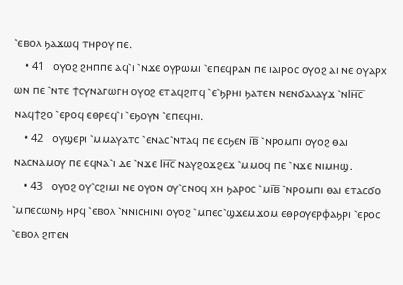⳿ⲉⲃⲟⲗ ϧⲁϫⲱϥ ⲧⲏⲣⲟⲩ ⲡⲉ.
    • 41   ⲟⲩⲟϩ ϩⲏⲡⲡⲉ ⲁϥ⳿ⲓ ⳿ⲛϫⲉ ⲟⲩⲣⲱⲙⲓ ⳿ⲉⲡⲉϥⲣⲁⲛ ⲡⲉ ⲓⲁⲓⲣⲟⲥ ⲟⲩⲟϩ ⲁⲓ ⲛⲉ ⲟⲩⲁⲣⲭ ⲱⲛ ⲡⲉ ⳿ⲛⲧⲉ ϯⲥⲩⲛⲁⲅⲱⲅⲏ ⲟⲩⲟϩ ⲉⲧⲁϥϩⲓⲧϥ ⳿ⲉ⳿ϧⲣⲏⲓ ϧⲁⲧⲉⲛ ⲛⲉⲛϭⲁⲗⲁⲩϫ ⳿ⲛⲒⲏ̅ⲥ̅ ⲛⲁϥϯϩⲟ ⳿ⲉⲣⲟϥ ⲉⲑⲣⲉϥ⳿ⲓ ⳿ⲉϧⲟⲩⲛ ⳿ⲉⲡⲉϥⲏⲓ.
    • 42   ⲟⲩϣⲉⲣⲓ ⳿ⲙⲙⲁⲩⲁⲧⲥ ⳿ⲉⲛⲁⲥ⳿ⲛⲧⲁϥ ⲡⲉ ⲉⲥϧⲉⲛ ⲓ̅ⲃ̅ ⳿ⲛⲣⲟⲙⲡⲓ ⲟⲩⲟϩ ⲑⲁⲓ ⲛⲁⲥⲛⲁⲙⲟⲩ ⲡⲉ ⲉϥⲛⲁ⳿ⲓ ⲇⲉ ⳿ⲛϫⲉ Ⲓⲏ̅ⲥ̅ ⲛⲁⲩϩⲟϫϩⲉϫ ⳿ⲙⲙⲟϥ ⲡⲉ ⳿ⲛϫⲉ ⲛⲓⲙⲏϣ.
    • 43   ⲟⲩⲟϩ ⲟⲩ⳿ⲥϩⲓⲙⲓ ⲛⲉ ⲟⲩⲟⲛ ⲟⲩ⳿ⲥⲛⲟϥ ⲭⲏ ϧⲁⲣⲟⲥ ⳿ⲙⲓ̅ⲃ̅ ⳿ⲛⲣⲟⲙⲡⲓ ⲑⲁⲓ ⲉⲧⲁⲥϭⲟ ⳿ⲙⲡⲉⲥⲱⲛϧ ⲏⲣϥ ⳿ⲉⲃⲟⲗ ⳿ⲛⲛⲓⲥⲏⲓⲛⲓ ⲟⲩⲟϩ ⳿ⲙⲡⲉⲥ⳿ϣϫⲉⲙϫⲟⲙ ⲉⲑⲣⲟⲩⲉⲣⲫⲁϧⲣⲓ ⳿ⲉⲣⲟⲥ ⳿ⲉⲃⲟⲗ ϩⲓⲧⲉⲛ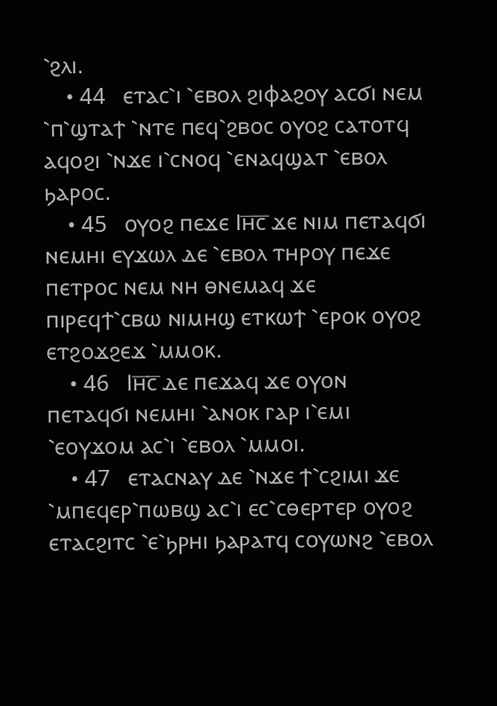⳿ϩⲗⲓ.
    • 44   ⲉⲧⲁⲥ⳿ⲓ ⳿ⲉⲃⲟⲗ ϩⲓⲫⲁϩⲟⲩ ⲁⲥϭⲓ ⲛⲉⲙ ⳿ⲡ⳿ϣⲧⲁϯ ⳿ⲛⲧⲉ ⲡⲉϥ⳿ϩⲃⲟⲥ ⲟⲩⲟϩ ⲥⲁⲧⲟⲧϥ ⲁϥⲟϩⲓ ⳿ⲛϫⲉ ⲓ⳿ⲥⲛⲟϥ ⳿ⲉⲛⲁϥϣⲁⲧ ⳿ⲉⲃⲟⲗ ϧⲁⲣⲟⲥ.
    • 45   ⲟⲩⲟϩ ⲡⲉϫⲉ Ⲓⲏ̅ⲥ̅ ϫⲉ ⲛⲓⲙ ⲡⲉⲧⲁϥϭⲓ ⲛⲉⲙⲏⲓ ⲉⲩϫⲱⲗ ⲇⲉ ⳿ⲉⲃⲟⲗ ⲧⲏⲣⲟⲩ ⲡⲉϫⲉ ⲡⲉⲧⲣⲟⲥ ⲛⲉⲙ ⲛⲏ ⲑⲛⲉⲙⲁϥ ϫⲉ ⲡⲓⲣⲉϥϯ⳿ⲥⲃⲱ ⲛⲓⲙⲏϣ ⲉⲧⲕⲱϯ ⳿ⲉⲣⲟⲕ ⲟⲩⲟϩ ⲉⲧϩⲟϫϩⲉϫ ⳿ⲙⲙⲟⲕ.
    • 46   Ⲓⲏ̅ⲥ̅ ⲇⲉ ⲡⲉϫⲁϥ ϫⲉ ⲟⲩⲟⲛ ⲡⲉⲧⲁϥϭⲓ ⲛⲉⲙⲏⲓ ⳿ⲁⲛⲟⲕ ⲅⲁⲣ ⲓ⳿ⲉⲙⲓ ⳿ⲉⲟⲩϫⲟⲙ ⲁⲥ⳿ⲓ ⳿ⲉⲃⲟⲗ ⳿ⲙⲙⲟⲓ.
    • 47   ⲉⲧⲁⲥⲛⲁⲩ ⲇⲉ ⳿ⲛϫⲉ ϯ⳿ⲥϩⲓⲙⲓ ϫⲉ ⳿ⲙⲡⲉϥⲉⲣ⳿ⲡⲱⲃϣ ⲁⲥ⳿ⲓ ⲉⲥ⳿ⲥⲑⲉⲣⲧⲉⲣ ⲟⲩⲟϩ ⲉⲧⲁⲥϩⲓⲧⲥ ⳿ⲉ⳿ϧⲣⲏⲓ ϧⲁⲣⲁⲧϥ ⲥⲟⲩⲱⲛϩ ⳿ⲉⲃⲟⲗ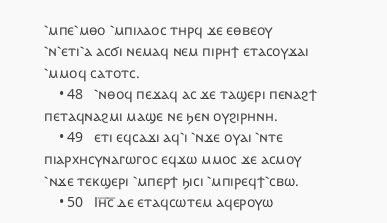⳿ⲙⲡⲉ⳿ⲙⲑⲟ ⳿ⲙⲡⲓⲗⲁⲟⲥ ⲧⲏⲣϥ ϫⲉ ⲉⲑⲃⲉⲟⲩ ⳿ⲛ⳿ⲉⲧⲓ⳿ⲁ ⲁⲥϭⲓ ⲛⲉⲙⲁϥ ⲛⲉⲙ ⲡⲓⲣⲏϯ ⲉⲧⲁⲥⲟⲩϫⲁⲓ ⳿ⲙⲙⲟϥ ⲥⲁⲧⲟⲧⲥ.
    • 48   ⳿ⲛⲑⲟϥ ⲡⲉϫⲁϥ ⲁⲥ ϫⲉ ⲧⲁϣⲉⲣⲓ ⲡⲉⲛⲁϩϯ ⲡⲉⲧⲁϥⲛⲁϩⲙⲓ ⲙⲁϣⲉ ⲛⲉ ϧⲉⲛ ⲟⲩϩⲓⲣⲏⲛⲏ.
    • 49   ⲉⲧⲓ ⲉϥⲥⲁϫⲓ ⲁϥ⳿ⲓ ⳿ⲛϫⲉ ⲟⲩⲁⲓ ⳿ⲛⲧⲉ ⲡⲓⲁⲣⲭⲏⲥⲩⲛⲁⲅⲱⲅⲟⲥ ⲉϥϫⲱ ⲙⲙⲟⲥ ϫⲉ ⲁⲥⲙⲟⲩ ⳿ⲛϫⲉ ⲧⲉⲕϣⲉⲣⲓ ⳿ⲙⲡⲉⲣϯ ϧⲓⲥⲓ ⳿ⲙⲡⲓⲣⲉϥϯ⳿ⲥⲃⲱ.
    • 50   Ⲓⲏ̅ⲥ̅ ⲇⲉ ⲉⲧⲁϥⲥⲱⲧⲉⲙ ⲁϥⲉⲣⲟⲩⲱ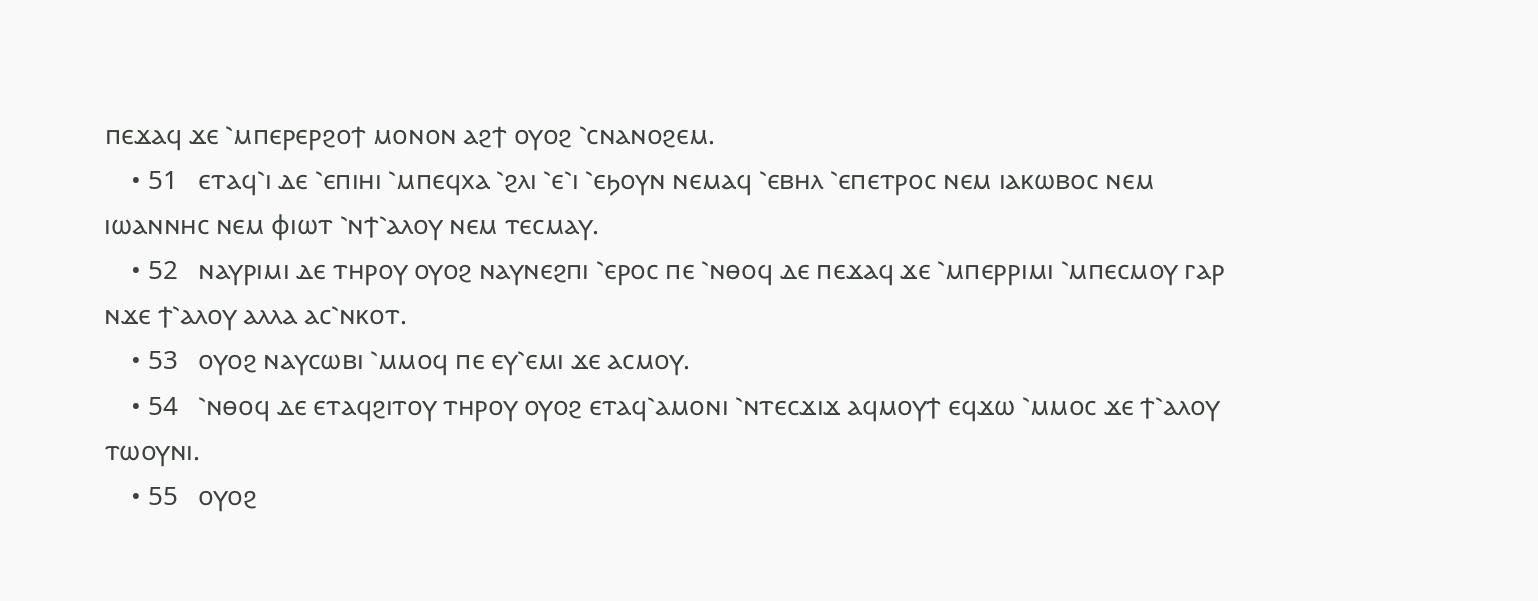ⲡⲉϫⲁϥ ϫⲉ ⳿ⲙⲡⲉⲣⲉⲣϩⲟϯ ⲙⲟⲛⲟⲛ ⲁϩϯ ⲟⲩⲟϩ ⳿ⲥⲛⲁⲛⲟϩⲉⲙ.
    • 51   ⲉⲧⲁϥ⳿ⲓ ⲇⲉ ⳿ⲉⲡⲓⲏⲓ ⳿ⲙⲡⲉϥⲭⲁ ⳿ϩⲗⲓ ⳿ⲉ⳿ⲓ ⳿ⲉϧⲟⲩⲛ ⲛⲉⲙⲁϥ ⳿ⲉⲃⲏⲗ ⳿ⲉⲡⲉⲧⲣⲟⲥ ⲛⲉⲙ ⲓⲁⲕⲱⲃⲟⲥ ⲛⲉⲙ ⲓⲱⲁⲛⲛⲏⲥ ⲛⲉⲙ ⲫⲓⲱⲧ ⳿ⲛϯ⳿ⲁⲗⲟⲩ ⲛⲉⲙ ⲧⲉⲥⲙⲁⲩ.
    • 52   ⲛⲁⲩⲣⲓⲙⲓ ⲇⲉ ⲧⲏⲣⲟⲩ ⲟⲩⲟϩ ⲛⲁⲩⲛⲉϩⲡⲓ ⳿ⲉⲣⲟⲥ ⲡⲉ ⳿ⲛⲑⲟϥ ⲇⲉ ⲡⲉϫⲁϥ ϫⲉ ⳿ⲙⲡⲉⲣⲣⲓⲙⲓ ⳿ⲙⲡⲉⲥⲙⲟⲩ ⲅⲁⲣ ⲛϫⲉ ϯ⳿ⲁⲗⲟⲩ ⲁⲗⲗⲁ ⲁⲥ⳿ⲛⲕⲟⲧ.
    • 53   ⲟⲩⲟϩ ⲛⲁⲩⲥⲱⲃⲓ ⳿ⲙⲙⲟϥ ⲡⲉ ⲉⲩ⳿ⲉⲙⲓ ϫⲉ ⲁⲥⲙⲟⲩ.
    • 54   ⳿ⲛⲑⲟϥ ⲇⲉ ⲉⲧⲁϥϩⲓⲧⲟⲩ ⲧⲏⲣⲟⲩ ⲟⲩⲟϩ ⲉⲧⲁϥ⳿ⲁⲙⲟⲛⲓ ⳿ⲛⲧⲉⲥϫⲓϫ ⲁϥⲙⲟⲩϯ ⲉϥϫⲱ ⳿ⲙⲙⲟⲥ ϫⲉ ϯ⳿ⲁⲗⲟⲩ ⲧⲱⲟⲩⲛⲓ.
    • 55   ⲟⲩⲟϩ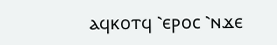ⲁϥⲕⲟⲧϥ ⳿ⲉⲣⲟⲥ ⳿ⲛϫⲉ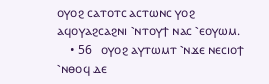ⲟⲩⲟϩ ⲥⲁⲧⲟⲧⲥ ⲁⲥⲧⲱⲛⲥ ⲩⲟϩ ⲁϥⲟⲩⲁϩⲥⲁϩⲛⲓ ⳿ⲛⲧⲟⲩϯ ⲛⲁⲥ ⳿ⲉⲟⲩⲱⲙ.
    • 56   ⲟⲩⲟϩ ⲁⲩⲧⲱⲙⲧ ⳿ⲛϫⲉ ⲛⲉⲥⲓⲟϯ ⳿ⲛⲑⲟϥ ⲇⲉ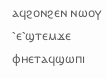ⲁϥϩⲟⲛϩⲉⲛ ⲛⲱⲟⲩ ⳿ⲉ⳿ϣⲧⲉⲙϫⲉ ⲫⲏⲉⲧⲁϥϣⲱⲡⲓ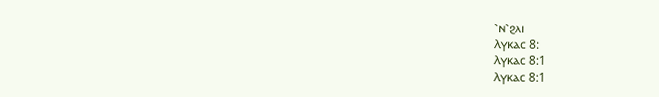⳿ⲛ⳿ϩⲗⲓ
Ⲗⲩⲕⲁⲥ 8:
Ⲗⲩⲕⲁⲥ 8:1
Ⲗⲩⲕⲁⲥ 8:1